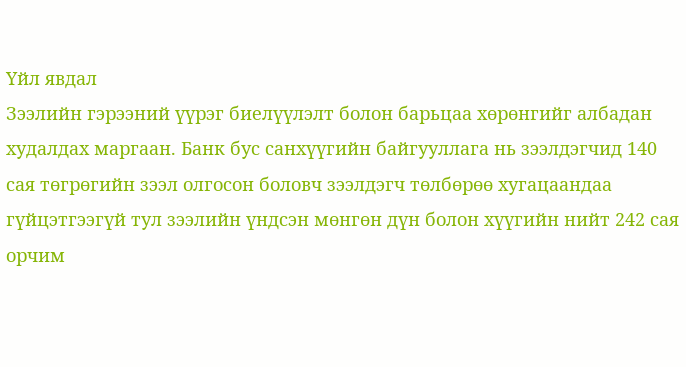Үйл явдал
Зээлийн гэрээний үүрэг биелүүлэлт болон барьцаа хөрөнгийг албадан худалдах маргаан. Банк бус санхүүгийн байгууллага нь зээлдэгчид 140 сая төгрөгийн зээл олгосон боловч зээлдэгч төлбөрөө хугацаандаа гүйцэтгээгүй тул зээлийн үндсэн мөнгөн дүн болон хүүгийн нийт 242 сая орчим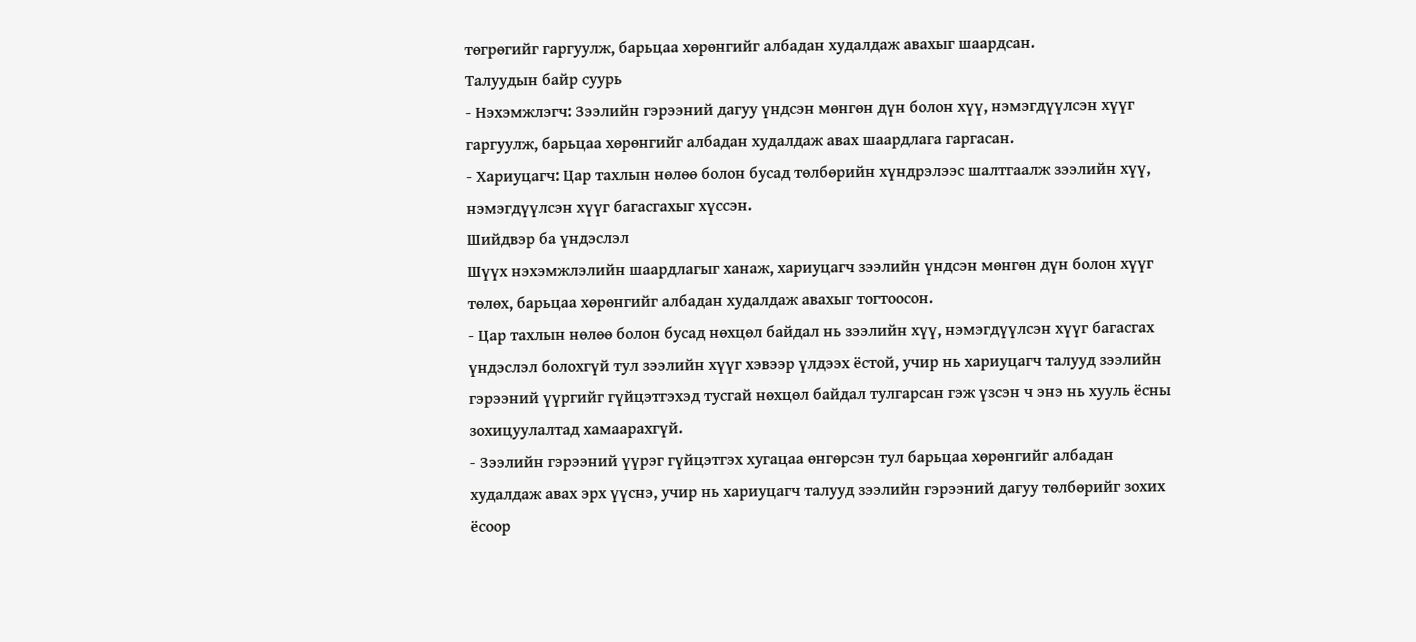төгрөгийг гаргуулж, барьцаа хөрөнгийг албадан худалдаж авахыг шаардсан.
Талуудын байр суурь
- Нэхэмжлэгч: Зээлийн гэрээний дагуу үндсэн мөнгөн дүн болон хүү, нэмэгдүүлсэн хүүг гаргуулж, барьцаа хөрөнгийг албадан худалдаж авах шаардлага гаргасан.
- Хариуцагч: Цар тахлын нөлөө болон бусад төлбөрийн хүндрэлээс шалтгаалж зээлийн хүү, нэмэгдүүлсэн хүүг багасгахыг хүссэн.
Шийдвэр ба үндэслэл
Шүүх нэхэмжлэлийн шаардлагыг ханаж, хариуцагч зээлийн үндсэн мөнгөн дүн болон хүүг төлөх, барьцаа хөрөнгийг албадан худалдаж авахыг тогтоосон.
- Цар тахлын нөлөө болон бусад нөхцөл байдал нь зээлийн хүү, нэмэгдүүлсэн хүүг багасгах үндэслэл болохгүй тул зээлийн хүүг хэвээр үлдээх ёстой, учир нь хариуцагч талууд зээлийн гэрээний үүргийг гүйцэтгэхэд тусгай нөхцөл байдал тулгарсан гэж үзсэн ч энэ нь хууль ёсны зохицуулалтад хамаарахгүй.
- Зээлийн гэрээний үүрэг гүйцэтгэх хугацаа өнгөрсэн тул барьцаа хөрөнгийг албадан худалдаж авах эрх үүснэ, учир нь хариуцагч талууд зээлийн гэрээний дагуу төлбөрийг зохих ёсоор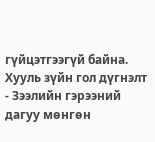гүйцэтгээгүй байна.
Хууль зүйн гол дүгнэлт
- Зээлийн гэрээний дагуу мөнгөн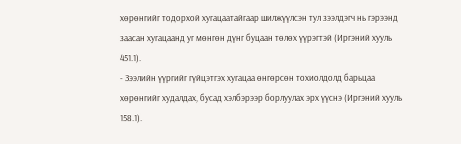хөрөнгийг тодорхой хугацаатайгаар шилжүүлсэн тул зээлдэгч нь гэрээнд заасан хугацаанд уг мөнгөн дүнг буцаан төлөх үүрэгтэй (Иргэний хууль 451.1).
- Зээлийн үүргийг гүйцэтгэх хугацаа өнгөрсөн тохиолдолд барьцаа хөрөнгийг худалдах, бусад хэлбэрээр борлуулах эрх үүснэ (Иргэний хууль 158.1).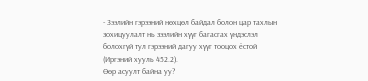- Зээлийн гэрээний нөхцөл байдал болон цар тахлын зохицуулалт нь зээлийн хүүг багасгах үндэслэл болохгүй тул гэрээний дагуу хүүг тооцох ёстой (Иргэний хууль 452.2).
Өөр асуулт байна уу?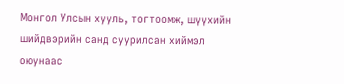Монгол Улсын хууль, тогтоомж, шүүхийн шийдвэрийн санд суурилсан хиймэл оюунаас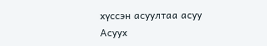хүссэн асуултаа асуу
Асуух